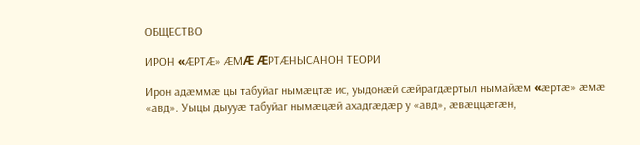ОБЩЕСТВО

ИРОН «ÆРТÆ» ÆМÆ ÆРТÆНЫСАНОН ТЕОРИ

Ирон адæммæ цы табуйаг нымæцтæ ис, уыдонæй сæйрагдæртыл нымайæм «æртæ» æмæ «авд». Уыцы дыууæ табуйаг нымæцæй ахадгæдæр у «авд», æвæццæгæн,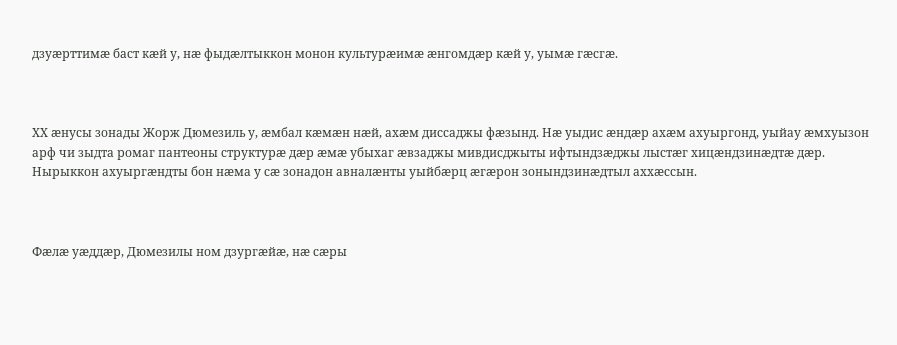дзуæрттимæ баст кæй у, нæ фыдæлтыккон монон культурæимæ æнгомдæр кæй у, уымæ гæсгæ.



ХХ æнусы зонады Жорж Дюмезиль у, æмбал кæмæн нæй, ахæм диссаджы фæзынд. Нæ уыдис æндæр ахæм ахуыргонд, уыйау æмхуызон арф чи зыдта ромаг пантеоны структурæ дæр æмæ убыхаг æвзаджы мивдисджыты ифтындзæджы лыстæг хицæндзинæдтæ дæр. Нырыккон ахуыргæндты бон нæма y сæ зонадон авналæнты уыйбæрц æгæрон зонындзинæдтыл аххæссын.



Фæлæ уæддæр, Дюмезилы ном дзургæйæ, нæ сæры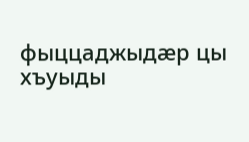фыццаджыдæр цы хъуыды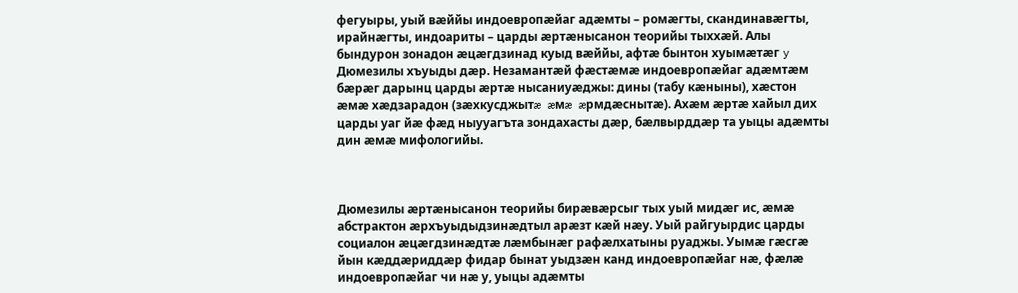фегуыры, уый вæййы индоевропæйаг адæмты – ромæгты, скандинавæгты, ирайнæгты, индоариты – царды æртæнысанон теорийы тыххæй. Алы бындурон зонадон æцæгдзинад куыд вæййы, афтæ бынтон хуымæтæг y Дюмезилы хъуыды дæр. Незамантæй фæстæмæ индоевропæйаг адæмтæм бæрæг дарынц царды æртæ нысаниуæджы: дины (табу кæныны), хæстон æмæ хæдзарадон (зæхкусджытæ æмæ æрмдæснытæ). Ахæм æртæ хайыл дих царды уаг йæ фæд ныууагъта зондахасты дæр, бæлвырддæр та уыцы адæмты дин æмæ мифологийы.



Дюмезилы æртæнысанон теорийы бирæвæрсыг тых уый мидæг ис, æмæ абстрактон æрхъуыдыдзинæдтыл арæзт кæй нæу. Уый райгуырдис царды социалон æцæгдзинæдтæ лæмбынæг рафæлхатыны руаджы. Уымæ гæсгæ йын кæддæриддæр фидар бынат уыдзæн канд индоевропæйаг нæ, фæлæ индоевропæйаг чи нæ у, уыцы адæмты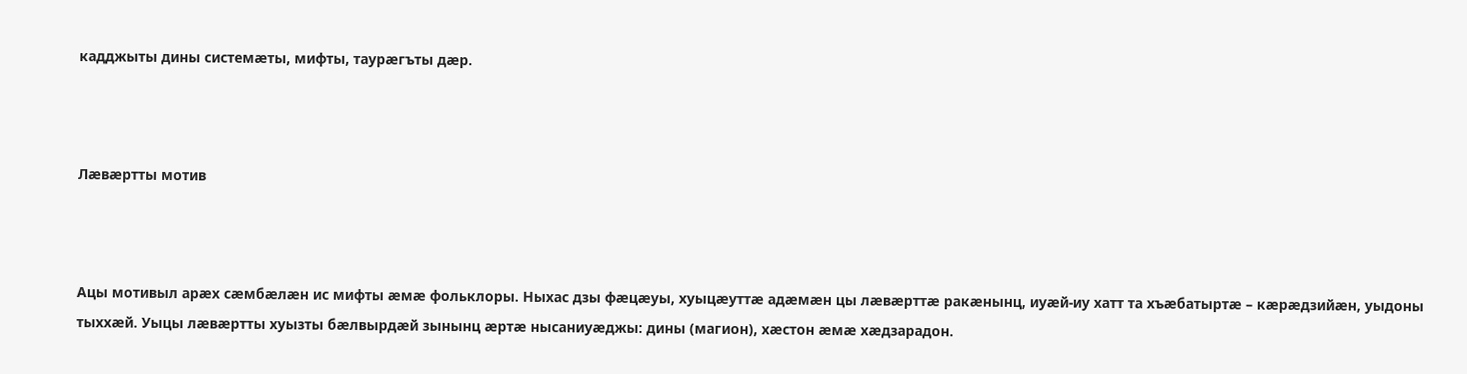кадджыты дины системæты, мифты, таурæгъты дæр.



Лæвæртты мотив



Ацы мотивыл арæх сæмбæлæн ис мифты æмæ фольклоры. Ныхас дзы фæцæуы, хуыцæуттæ адæмæн цы лæвæрттæ ракæнынц, иуæй-иу хатт та хъæбатыртæ – кæрæдзийæн, уыдоны тыххæй. Уыцы лæвæртты хуызты бæлвырдæй зынынц æртæ нысаниуæджы: дины (магион), хæстон æмæ хæдзарадон.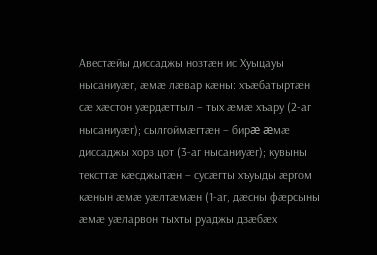Авестæйы диссаджы нозтæн ис Хуыцауы нысаниуæг, æмæ лæвар кæны: хъæбатыртæн сæ хæстон уæрдæттыл – тых æмæ хъару (2-аг нысаниуæг); сылгоймæгтæн – бирæ æмæ диссаджы хорз цот (3-аг нысаниуæг); кувыны тексттæ кæсджытæн – сусæгты хъуыды æргом кæнын æмæ уæлтæмæн (1-аг, дæсны фæрсыны æмæ уæларвон тыхты руаджы дзæбæх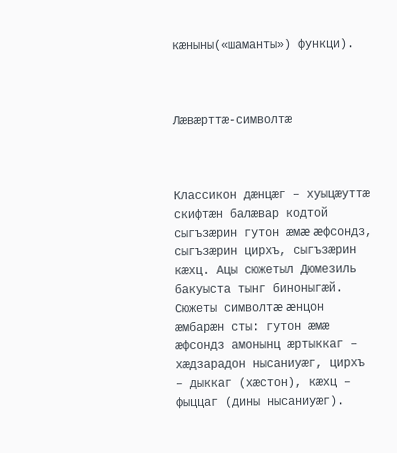кæныны(«шаманты») функци).



Лæвæрттæ-символтæ



Классикон дæнцæг – хуыцæуттæ скифтæн балæвар кодтой сыгъзæрин гутон æмæ æфсондз, сыгъзæрин цирхъ, сыгъзæрин кæхц. Ацы сюжетыл Дюмезиль бакуыста тынг биноныгæй. Сюжеты символтæ æнцон æмбарæн сты: гутон æмæ æфсондз амонынц æртыккаг – хæдзарадон нысаниуæг, цирхъ – дыккаг (хæстон), кæхц – фыццаг (дины нысаниуæг).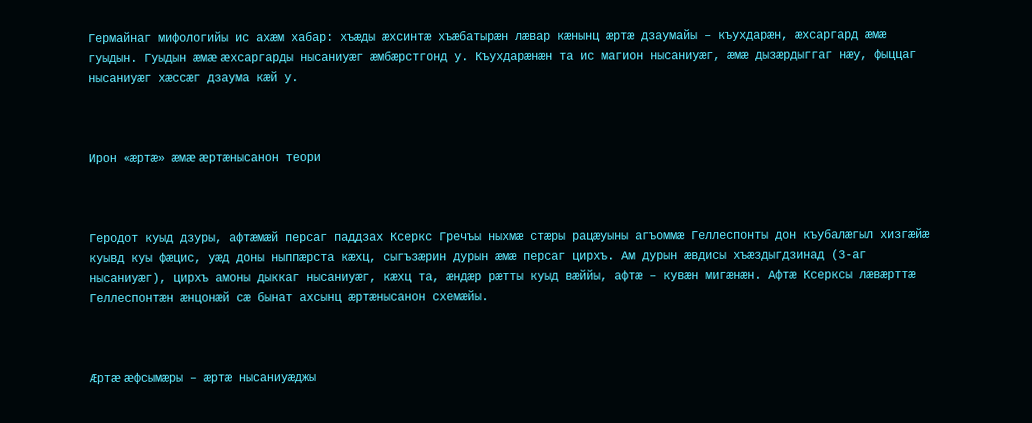Гермайнаг мифологийы ис ахæм хабар: хъæды æхсинтæ хъæбатырæн лæвар кæнынц æртæ дзаумайы – къухдарæн, æхсаргард æмæ гуыдын. Гуыдын æмæ æхсаргарды нысаниуæг æмбæрстгонд у. Къухдарæнæн та ис магион нысаниуæг, æмæ дызæрдыггаг нæу, фыццаг нысаниуæг хæссæг дзаума кæй у.



Ирон «æртæ» æмæ æртæнысанон теори



Геродот куыд дзуры, афтæмæй персаг паддзах Ксеркс Гречъы ныхмæ стæры рацæуыны агъоммæ Геллеспонты дон къубалæгыл хизгæйæ куывд куы фæцис, уæд доны ныппæрста кæхц, сыгъзæрин дурын æмæ персаг цирхъ. Ам дурын æвдисы хъæздыгдзинад (3-аг нысаниуæг), цирхъ амоны дыккаг нысаниуæг, кæхц та, æндæр рæтты куыд вæййы, афтæ – кувæн мигæнæн. Афтæ Ксерксы лæвæрттæ Геллеспонтæн æнцонæй сæ бынат ахсынц æртæнысанон схемæйы.



Æртæ æфсымæры – æртæ нысаниуæджы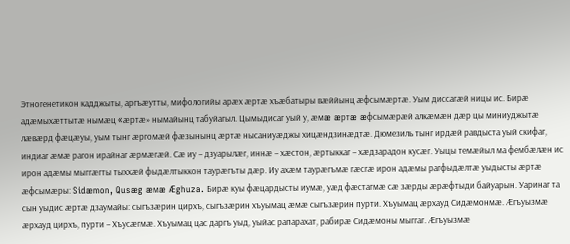Этногенетикон кадджыты, аргъæутты, мифологийы арæх æртæ хъæбатыры вæййынц æфсымæртæ. Уым диссагæй ницы ис. Бирæ адæмыхæттытæ нымæц «æртæ» нымайынц табуйагыл. Цымыдисаг уый у, æмæ æртæ æфсымæрæй алкæмæн дæр цы миниуджытæ лæвæрд фæцæуы, уым тынг æргомæй фæзынынц æртæ нысаниуæджы хицæндзинæдтæ. Дюмезиль тынг ирдæй равдыста уый скифаг, индиаг æмæ рагон ирайнаг æрмæгæй. Сæ иу – дзуарылæг, иннæ – хæстон, æртыккаг – хæдзарадон кусæг. Уыцы темæйыл ма фембæлæн ис ирон адæмы мыггæгты тыххæй фыдæлтыккон таурæгъты дæр. Иу ахæм таурæгъмæ гæсгæ ирон адæмы рагфыдæлтæ уыдысты æртæ æфсымæры: Sidæmon, Qusæg æмæ Æghuza. Бирæ куы фæцардысты иумæ, уæд фæстагмæ сæ зæрды æрæфтыди байуарын. Уаринаг та сын уыдис æртæ дзаумайы: сыгъзæрин цирхъ, сыгъзæрин хъуымац æмæ сыгъзæрин пурти. Хъуымац æрхауд Сидæмонмæ. Æгъуызмæ æрхауд цирхъ, пурти – Хъусæгмæ. Хъуымац цас даргъ уыд, уыйас рапарахат, рабирæ Сидæмоны мыггаг. Æгъуызмæ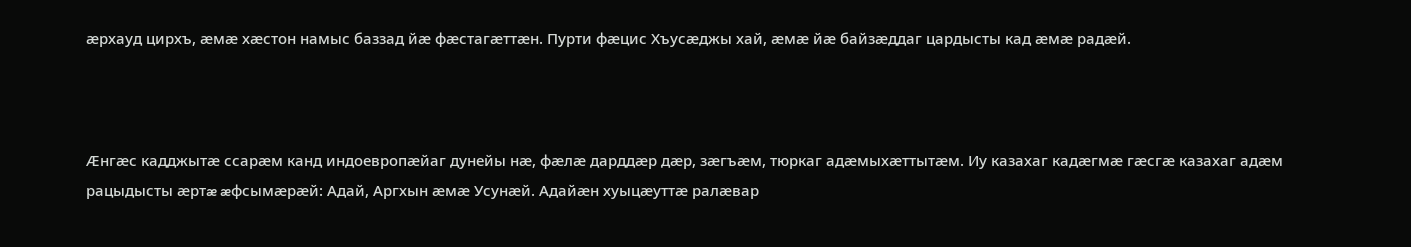æрхауд цирхъ, æмæ хæстон намыс баззад йæ фæстагæттæн. Пурти фæцис Хъусæджы хай, æмæ йæ байзæддаг цардысты кад æмæ радæй.



Æнгæс кадджытæ ссарæм канд индоевропæйаг дунейы нæ, фæлæ дарддæр дæр, зæгъæм, тюркаг адæмыхæттытæм. Иу казахаг кадæгмæ гæсгæ казахаг адæм рацыдысты æртæ æфсымæрæй: Адай, Аргхын æмæ Усунæй. Адайæн хуыцæуттæ ралæвар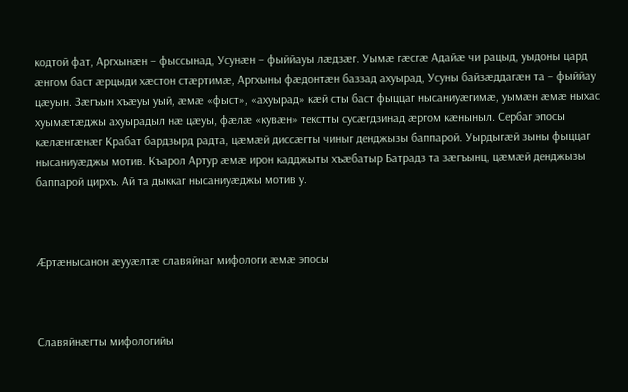кодтой фат, Аргхынæн – фыссынад, Усунæн – фыййауы лæдзæг. Уымæ гæсгæ Адайæ чи рацыд, уыдоны цард æнгом баст æрцыди хæстон стæртимæ, Аргхыны фæдонтæн баззад ахуырад, Усуны байзæддагæн та – фыййау цæуын. Зæгъын хъæуы уый, æмæ «фыст», «ахуырад» кæй сты баст фыццаг нысаниуæгимæ, уымæн æмæ ныхас хуымæтæджы ахуырадыл нæ цæуы, фæлæ «кувæн» текстты сусæгдзинад æргом кæныныл. Сербаг эпосы кæлæнгæнæг Крабат бардзырд радта, цæмæй диссæгты чиныг денджызы баппарой. Уырдыгæй зыны фыццаг нысаниуæджы мотив. Къарол Артур æмæ ирон кадджыты хъæбатыр Батрадз та зæгъынц, цæмæй денджызы баппарой цирхъ. Ай та дыккаг нысаниуæджы мотив у.



Æртæнысанон æууæлтæ славяйнаг мифологи æмæ эпосы



Славяйнæгты мифологийы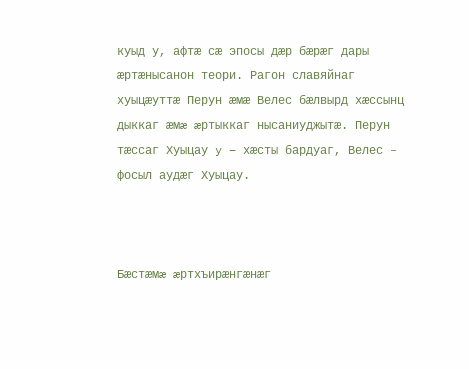куыд у, афтæ сæ эпосы дæр бæрæг дары æртæнысанон теори. Рагон славяйнаг хуыцæуттæ Перун æмæ Велес бæлвырд хæссынц дыккаг æмæ æртыккаг нысаниуджытæ. Перун тæссаг Хуыцау y – хæсты бардуаг, Велес – фосыл аудæг Хуыцау.



Бæстæмæ æртхъирæнгæнæг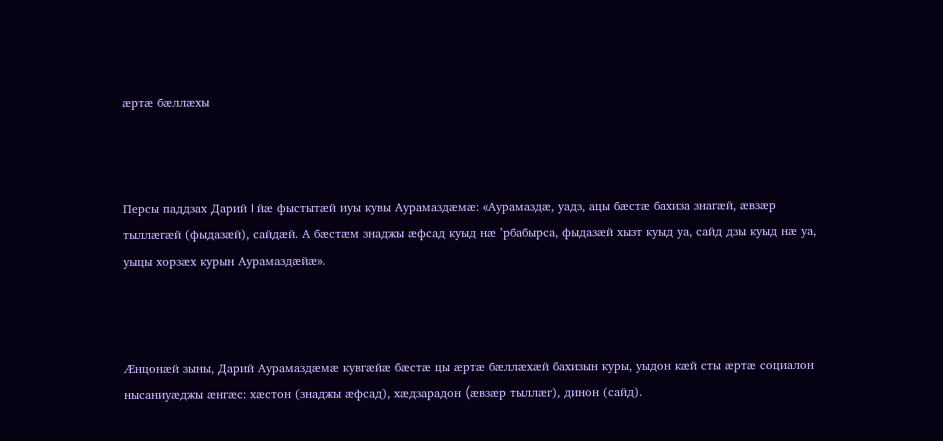æртæ бæллæхы



Персы паддзах Дарий I йæ фыстытæй иуы кувы Аурамаздæмæ: «Аурамаздæ, уадз, ацы бæстæ бахиза знагæй, æвзæр тыллæгæй (фыдазæй), сайдæй. А бæстæм знаджы æфсад куыд нæ ʼрбабырса, фыдазæй хызт куыд уа, сайд дзы куыд нæ уа, уыцы хорзæх курын Аурамаздæйæ».



Æнцонæй зыны, Дарий Аурамаздæмæ кувгæйæ бæстæ цы æртæ бæллæхæй бахизын куры, уыдон кæй сты æртæ социалон нысаниуæджы æнгæс: хæстон (знаджы æфсад), хæдзарадон (æвзæр тыллæг), динон (сайд).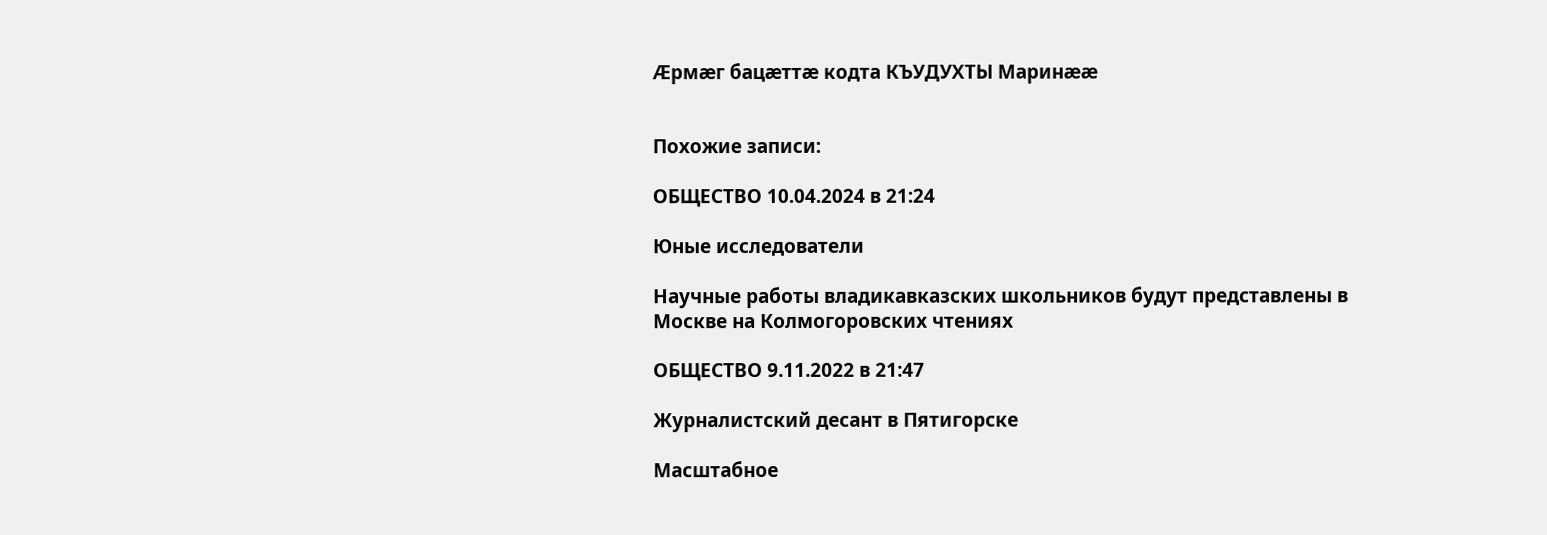Æрмæг бацæттæ кодта КЪУДУХТЫ Маринææ


Похожие записи:

ОБЩЕСТВО 10.04.2024 в 21:24

Юные исследователи

Научные работы владикавказских школьников будут представлены в Москве на Колмогоровских чтениях

ОБЩЕСТВО 9.11.2022 в 21:47

Журналистский десант в Пятигорске

Масштабное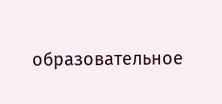образовательное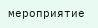мероприятие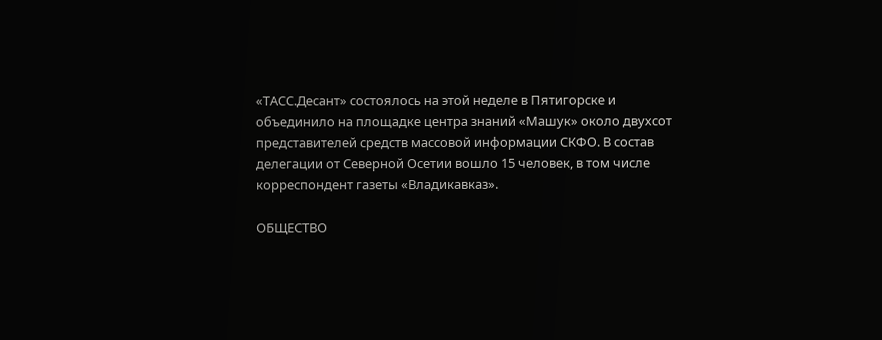«ТАСС.Десант» состоялось на этой неделе в Пятигорске и объединило на площадке центра знаний «Машук» около двухсот представителей средств массовой информации СКФО. В состав делегации от Северной Осетии вошло 15 человек, в том числе корреспондент газеты «Владикавказ».

ОБЩЕСТВО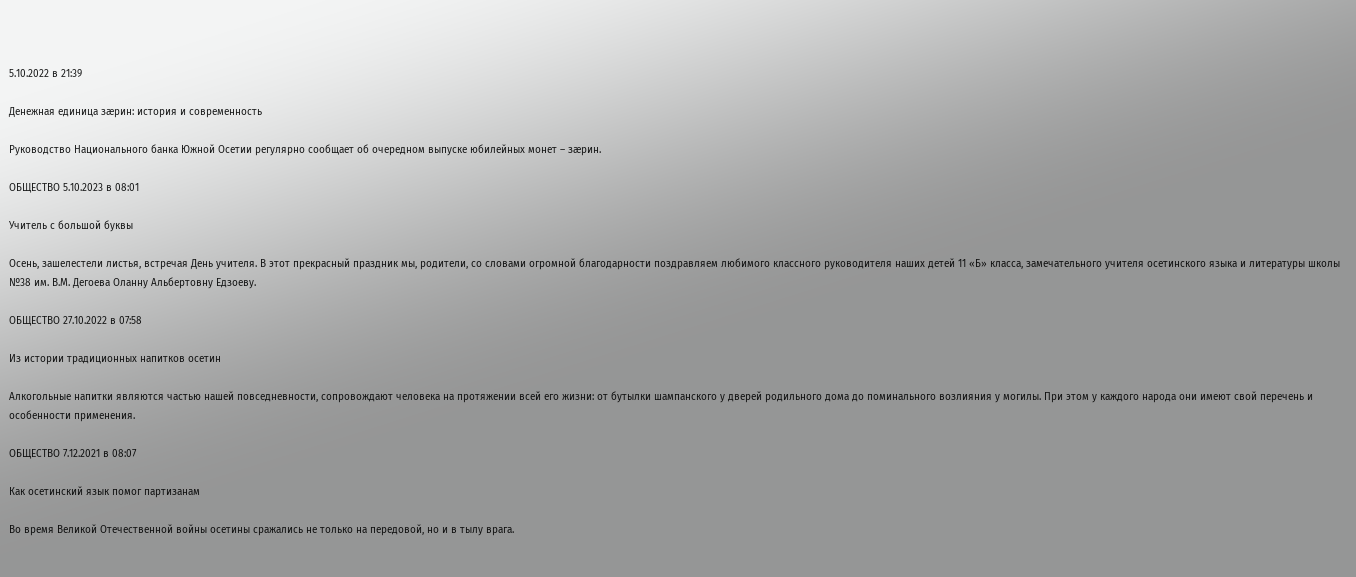5.10.2022 в 21:39

Денежная единица зæрин: история и современность

Руководство Национального банка Южной Осетии регулярно сообщает об очередном выпуске юбилейных монет – зæрин.

ОБЩЕСТВО 5.10.2023 в 08:01

Учитель с большой буквы

Осень, зашелестели листья, встречая День учителя. В этот прекрасный праздник мы, родители, со словами огромной благодарности поздравляем любимого классного руководителя наших детей 11 «Б» класса, замечательного учителя осетинского языка и литературы школы №38 им. В.М. Дегоева Оланну Альбертовну Едзоеву.

ОБЩЕСТВО 27.10.2022 в 07:58

Из истории традиционных напитков осетин

Алкогольные напитки являются частью нашей повседневности, сопровождают человека на протяжении всей его жизни: от бутылки шампанского у дверей родильного дома до поминального возлияния у могилы. При этом у каждого народа они имеют свой перечень и особенности применения.

ОБЩЕСТВО 7.12.2021 в 08:07

Как осетинский язык помог партизанам

Во время Великой Отечественной войны осетины сражались не только на передовой, но и в тылу врага.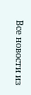Все новости из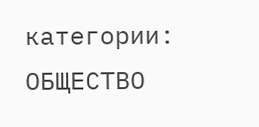категории: ОБЩЕСТВО